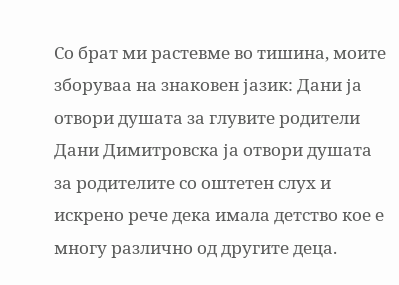Со брат ми растевме во тишина, моите зборуваа на знаковен јазик: Дани ја отвори душата за глувите родители
Дани Димитровска ја отвори душата за родителите со оштетен слух и искрено рече дека имала детство кое е многу различно од другите деца.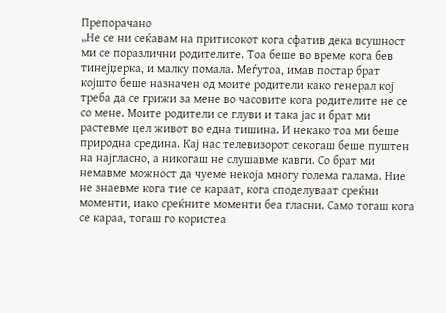Препорачано
„Не се ни сеќавам на притисокот кога сфатив дека всушност ми се поразлични родителите. Тоа беше во време кога бев тинејџерка, и малку помала. Меѓутоа, имав постар брат којшто беше назначен од моите родители како генерал кој треба да се грижи за мене во часовите кога родителите не се со мене. Моите родители се глуви и така јас и брат ми растевме цел живот во една тишина. И некако тоа ми беше природна средина. Кај нас телевизорот секогаш беше пуштен на најгласно, а никогаш не слушавме кавги. Со брат ми немавме можност да чуеме некоја многу голема галама. Ние не знаевме кога тие се караат, кога споделуваат среќни моменти, иако среќните моменти беа гласни. Само тогаш кога се караа, тогаш го користеа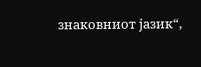знаковниот јазик“,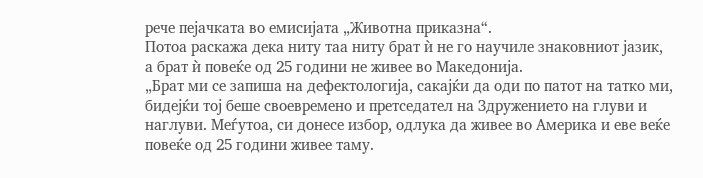рече пејачката во емисијата „Животна приказна“.
Потоа раскажа дека ниту таа ниту брат ѝ не го научиле знаковниот јазик, а брат ѝ повеќе од 25 години не живее во Македонија.
„Брат ми се запиша на дефектологија, сакајќи да оди по патот на татко ми, бидејќи тој беше своевремено и претседател на Здружението на глуви и наглуви. Меѓутоа, си донесе избор, одлука да живее во Америка и еве веќе повеќе од 25 години живее таму.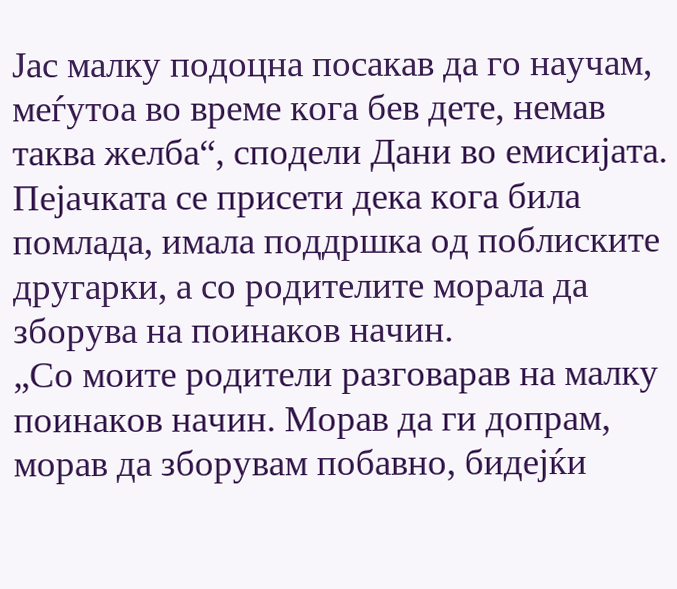Јас малку подоцна посакав да го научам, меѓутоа во време кога бев дете, немав таква желба“, сподели Дани во емисијата.
Пејачката се присети дека кога била помлада, имала поддршка од поблиските другарки, а со родителите морала да зборува на поинаков начин.
„Со моите родители разговарав на малку поинаков начин. Морав да ги допрам, морав да зборувам побавно, бидејќи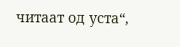читаат од уста“,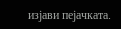изјави пејачката.